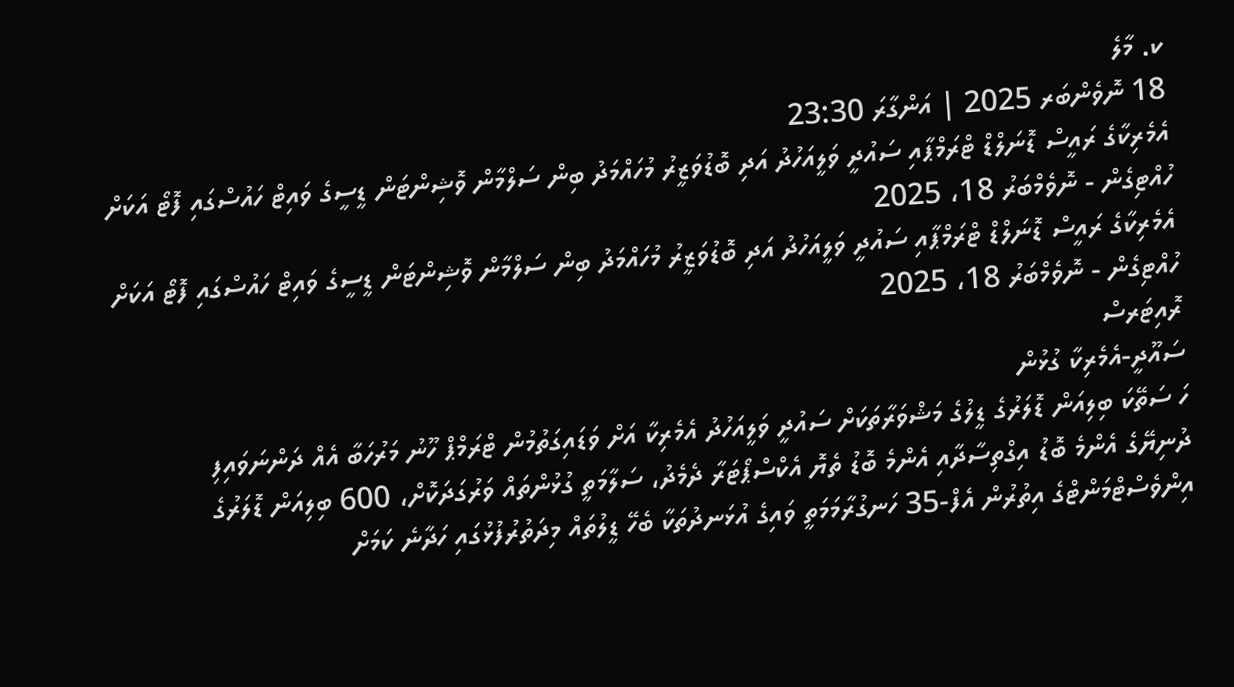ކ. މާލެ
18 ނޮވެންބަރ 2025 | އަންގާރަ 23:30
އެމެރިކާގެ ރައީސް ޑޮނަލްޑް ޓްރަމްޕާއި ސައުދީ ވަލީއަހުދު އަދި ބޮޑުވަޒީރު މުހައްމަދު ބިން ސަލްމާން ވޮޝިންޓަން ޑީސީގެ ވައިޓް ހައުސްގައި ފޮޓޯ އަކަށް ހުއްޓިގެން - ނޮވެމްބަރު 18، 2025
އެމެރިކާގެ ރައީސް ޑޮނަލްޑް ޓްރަމްޕާއި ސައުދީ ވަލީއަހުދު އަދި ބޮޑުވަޒީރު މުހައްމަދު ބިން ސަލްމާން ވޮޝިންޓަން ޑީސީގެ ވައިޓް ހައުސްގައި ފޮޓޯ އަކަށް ހުއްޓިގެން - ނޮވެމްބަރު 18، 2025
ރޮއިޓަރސް
ސައޫދީ-އެމެރިކާ ގުޅުން
ހަ ސަތޭކަ ބިލިއަން ޑޮލަރުގެ ޑީލުގެ މަޝްވަރާތަކަށް ސައުދީ ވަލީއަހުދު އެމެރިކާ އަށް ވަޑައިގަތުމުން ޓްރަމްޕް ހޫނު މަރުހަބާ އެއް ދަންނަވައިފި
ދުނިޔޭގެ އެންމެ ބޮޑު އިގްތިސާދާއި އެންމެ ބޮޑު ތެޔޮ އެކްސްޕޯޓަރާ ދެމެދު، ސަލާމަތީ ގުޅުންތައް ވަރުގަދަކޮށް، 600 ބިލިއަން ޑޮލަރުގެ އިންވެސްޓްމަންޓްގެ އިތުރުން އެފް-35 ހަނގުރާމަމަތީ ވައިގެ އުޅަނދުތަކާ ބެހޭ ޑީލުތައް މިދަތުރުފުޅުގައި ހަދާނެ ކަމަށް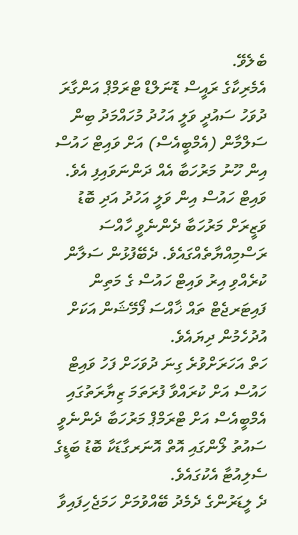ބެލެވޭ.
އެމެރިކާގެ ރައީސް ޑޮނަލްޑް ޓްރަމްޕް އަންގާރަ ދުވަހު ސައުދީ ވަލީ އަހުދު މުހައްމަދު ބިން ސަލްމާން (އެމްބީއެސް) އަށް ވައިޓް ހައުސް އިން ހޫނު މަރުހަބާ އެއް ދަންނަވައިފި އެވެ.
ވައިޓް ހައުސް އިން ވަލީ އަހުދު އަދި ބޮޑު ވަޒީރަށް މަރުހަބާ ދެންނެވީ ހާއްސަ ރަސްމިއްޔާތެއްގައެވެ. ދެބޭފުޅުން ސަލާން ކުރެއްވި އިރު ވައިޓް ހައުސް ގެ މަތިން ފައިޓަރޖެޓް ތައް ޚާއްސަ ފޯމޭޝަން އަކަށް އުދުހެމުން ދިޔައެވެ.
ހަތް އަހަރަށްވުރެ ގިނަ ދުވަހަށް ފަހު ވައިޓް ހައުސް އަށް ކުރައްވާ ފުރަތަމަ ޒިޔާރަތުގައި އެމްބީއެސް އަށް ޓްރަމްޕް މަރުހަބާ ދެންނެވީ ސައުތު ލޯންގައި އޮތް އޮނަރގާޑަކާ ބޮޑު ބަޑީގެ ސެލިއުޓާ އެކުގައެވެ.
ދެ ލީޑަރުންގެ ދެމެދު ބޭއްވުމަށް ހަމަޖެހިފައިވާ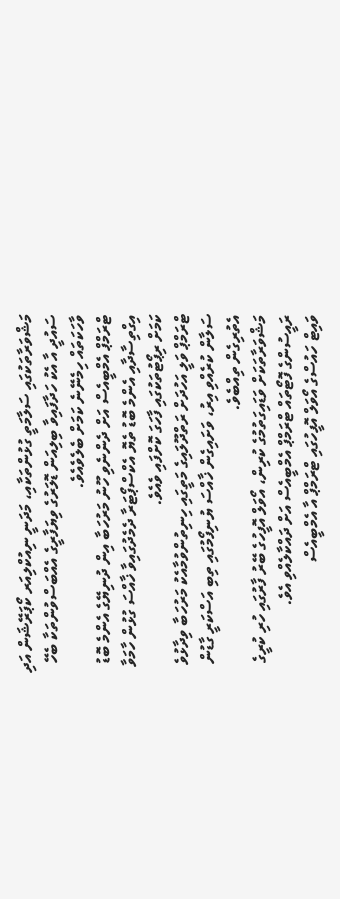މަޝްވަރާތަކުގައި ސަލާމަތީ ގުޅުންތަކާއި، މަދަނީ ނިއުކްލިއަރ ކޯޕަރޭޝަން އަދި ސައުދީ އާ އެކު ހަދާފައިވާ ބިލިއަން ޑޮލަރުގެ ވިޔަފާރީގެ އެއްބަސްވުންތަކާ ބެހޭ ވާހަކަތައް ހިމެނޭނެ ކަމަށް ބެލެވެއެވެ.
ޓްރަމްޕް އެމްބީއެސް އަށް ދެންނެވި ހޫނު މަރުހަބާ އިން ދުނިޔޭގެ އެންމެ ބޮޑު އިގްތިސާދާއި އެންމެ ބޮޑު ތެޔޮ އެކްސްޕޯޓަރާ ދެމެދުގައިވާ ޚާއްސަ ގުޅުން ހާމަވާ ކަމަށް ރިޕޯޓުތަކުގައި ފާހަގަ ކޮށްފައި ވެއެވެ.
ޓްރަމްޕް ވަލީ އަހުދަށް ރަތްދޫލައިގެ މަތީގައި ހިނިތުންވުމާއެކު މަރުހަބާ ވިދާޅުވެ ސަލާން ކުރެއްވި އިރު، ވަށައިގެން ޚާއްސަ ޔުނިފޯމުގައި ތިބި އަސްކަރީ ގާޑުން އެތުރިގެން ތިއްބެވެ.
މަޝްވަރާތަކަށް ވަޑައިގަތުމުގެ ކުރިން، އޯވަލް އޮފީހުގެ ބޭރު ފާރުގައި ހުރި ކުރީގެ ރައީސުންގެ ފޮޓޯތައް ޓްރަމްޕް އެމްބީއެސް އަށް ދައްކާލެއްވި އެވެ.
ވައިޓް ހައުސްގެ އޯވަލް އޮފީހުގައި ޓްރަމްޕް އާ އެމްބީއެސް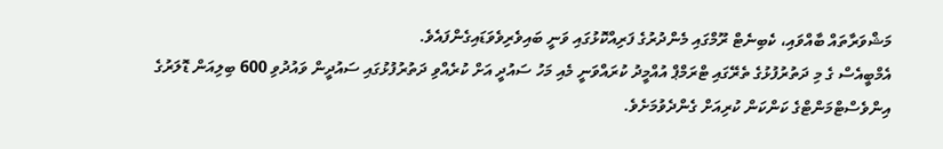މަޝްވަރާތައް ބާއްވައި، ކެބިނެޓް ރޫމްގައި މެންދުރުގެ ފަރިއްކޮޅުގައި ވަނީ ބައިވެރިވެވަޑައިގެންފައެވެ.
އެމްބީއެސް ގެ މި ދަތުރުފުޅުގެ ތެރޭގައި ޓްރަމްޕް އުއްމީދު ކުރައްވަނީ މެއި މަހު ސައުދީ އަށް ކުރެއްވި ދަތުރުފުޅުގައި ސައުދީން ވައުދުވި 600 ބިލިއަން ޑޮލަރުގެ އިންވެސްޓްމަންޓްގެ ކަންކަން ކުރިއަށް ގެންދެވުމަށެވެ.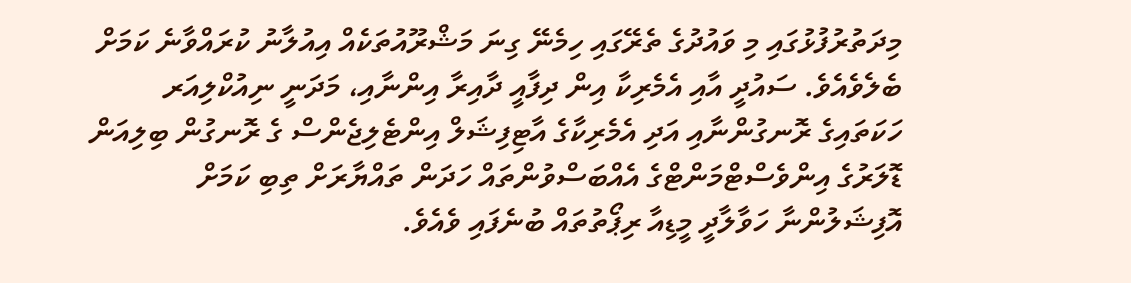މިދަތުރުފުޅުގައި މި ވައުދުގެ ތެރޭގައި ހިމެނޭ ގިނަ މަޝްރޫއުތަކެއް އިއުލާނު ކުރައްވާނެ ކަމަށް ބެލެވެއެވެ. ސައުދީ އާއި އެމެރިކާ އިން ދިފާއީ ދާއިރާ އިންނާއި، މަދަނީ ނިއުކްލިއަރ ހަކަތައިގެ ރޮނގުންނާއި އަދި އެމެރިކާގެ އާޓިފިޝަލް އިންޓެލިޖެންސް ގެ ރޮނގުން ބިލިއަން ޑޮލަރުގެ އިންވެސްޓްމަންޓްގެ އެއްބަސްވުންތައް ހަދަން ތައްޔާރަށް ތިބި ކަމަށް އޮފިޝަލުންނާ ހަވާލާދީ މީޑިއާ ރިޕޯތުތައް ބުނެފައި ވެއެވެ.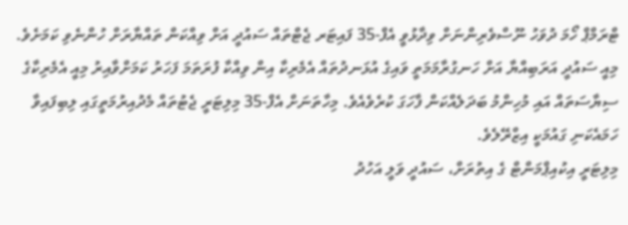ޓްރަމްޕް ހޯމަ ދުވަހު ނޫސްވެރިންނަށް ވިދާޅުވީ އެފް-35 ފައިޓަރ ޖެޓްތައް ސައުދީ އަށް ވިއްކަން ތައްޔާރަށް ހުންނެވި ކަމަށެވެ.
މިއީ ސައުދީ އަރަބިއްޔާ އަށް ހަނގުރާމަމަތީ ވައިގެ އުޅަނދުތައް އެމެރިކާ އިން ވިއްކާ ފުރަތަމަ ފަހަރު ކަމަށްވާއިރު މިއީ އެމެރިކާގެ ސިޔާސަތައް އައި މުހިންމު ބަދަލެއްކަން ފާހަގަ ކުރެވެއެވެ. މިހާތަނަށް އެފް-35 މިލިޓަރީ ޖެޓުތައް މެދުއިރުމަތީގައި ލިބިފައިވާ ހަމައެކަނި ގައުމަކީ އިޒްރޭލެވެ.
މިލިޓަރީ އިކުއިޕްމަންޓް ގެ އިތުރަށް، ސައުދީ ވަލީ އަހުދު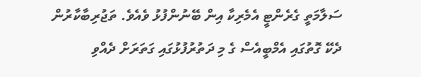ސަލާމަތީ ގެރެންޓީ އެމެރިކާ އިން ބޭނުންފުޅު ވެއެވެ. ތަޖުރިބާކާރުން ދެކޭ ގޮތުގައި އެމްބީއެސް ގެ މި ދަތުރުފުޅުގައި ގަތަރަށް ދެއްވި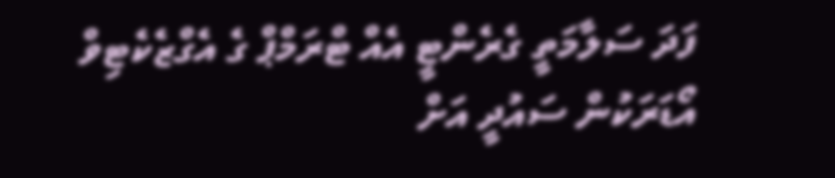ފަދަ ސަލާމަތީ ގެރެންޓީ އެއް ޓްރަމްޕް ގެ އެގްޒެކެޓިވް އޯޑަރަކުން ސައުދީ އަށް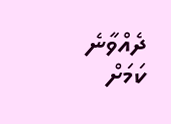ދެއްވާނެ ކަމަށް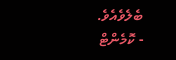ބެލެވެއެވެ.
- ކޮމެންޓް